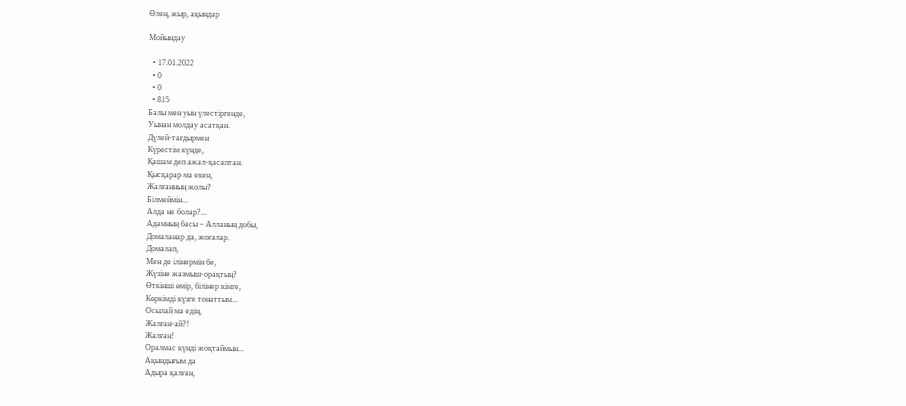Өлең, жыр, ақындар

Мойындау

  • 17.01.2022
  • 0
  • 0
  • 815
Балы мен уын үлестіргенде,
Уынан молдау асатқан.
Дүлей-тағдырмен
Күрестім күнде,
Қашам деп ажал-қасаптан.
Қысқарар ма екен,
Жалғанның жолы?
Білмеймін...
Алда не болар?...
Адамның басы – Алланың добы,
Домаланар да, жоғалар.
Домалап,
Мен де ілінермін бе,
Жүзіне жазмыш-орақтың?
Өткінші өмір, білінер кімге,
Көркімді күзге тонаттым...
Осылай ма едің,
Жалған-ай?!
Жалған!
Оралмас күнді жоқтаймын...
Ақындығым да
Адыра қалған,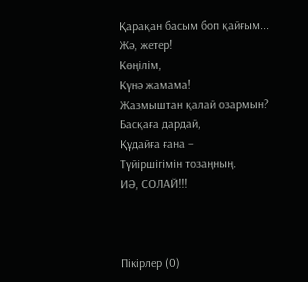Қарақан басым боп қайғым...
Жә, жетер!
Көңілім,
Күнә жамама!
Жазмыштан қалай озармын?
Басқаға дардай,
Құдайға ғана –
Түйіршігімін тозаңның.
ИӘ, СОЛАЙ!!!



Пікірлер (0)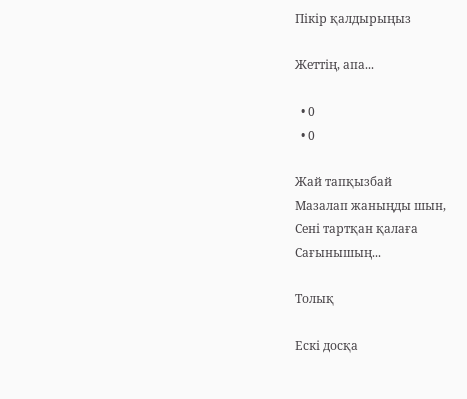Пікір қалдырыңыз

Жеттің, апа...

  • 0
  • 0

Жай тапқызбай
Мазалап жаныңды шын,
Сені тартқан қалаға
Сағынышың...

Толық

Ескі досқа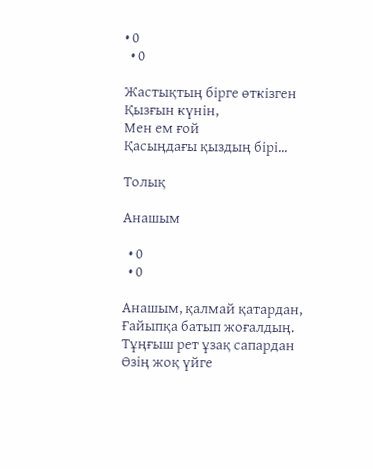• 0
  • 0

Жастықтың бірге өткізген
Қызғын күнін,
Мен ем ғой
Қасыңдағы қыздың бірі...

Толық

Анашым

  • 0
  • 0

Анашым, қалмай қатардан,
Ғайыпқа батып жоғалдың.
Тұңғыш рет ұзақ сапардан
Өзің жоқ үйге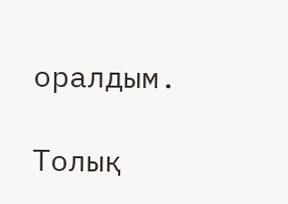оралдым.

Толық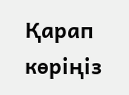Қарап көріңіз